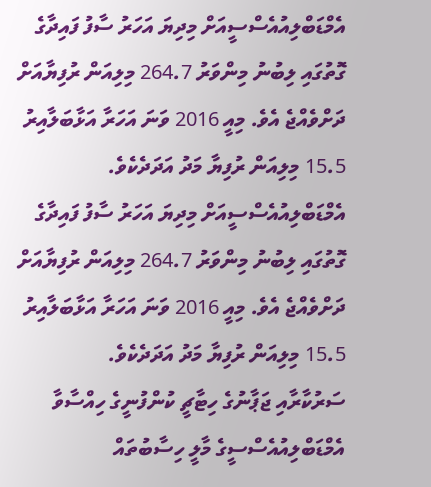އެމްޑަބްލިއުއެސްސީއަށް މިދިޔަ އަހަރު ސާފު ފައިދާގެ ގޮތުގައި ލިބުނު މިންވަރު 264.7 މިލިއަން ރުފިޔާއަށް ދަށްވެއްޖެ އެވެ. މިއީ 2016 ވަނަ އަހަރާ އަޅާބަލާއިރު 15.5 މިލިއަން ރުފިޔާ މަދު އަދަދެކެވެ.
އެމްޑަބްލިއުއެސްސީއަށް މިދިޔަ އަހަރު ސާފު ފައިދާގެ ގޮތުގައި ލިބުނު މިންވަރު 264.7 މިލިއަން ރުފިޔާއަށް ދަށްވެއްޖެ އެވެ. މިއީ 2016 ވަނަ އަހަރާ އަޅާބަލާއިރު 15.5 މިލިއަން ރުފިޔާ މަދު އަދަދެކެވެ.
ސަރުކާރާއި ޖަޕާނުގެ ހިޓާޗީ ކުންފުނީގެ ހިއްސާވާ އެމްޑަބްލިއުއެސްސީގެ މާލީ ހިސާބުތައް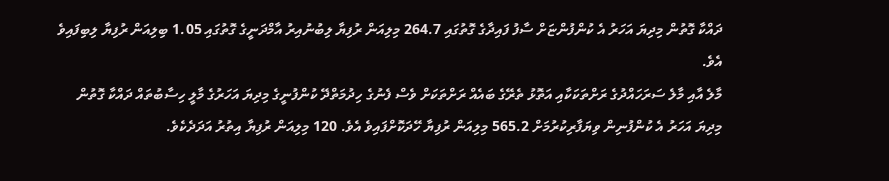ދައްކާ ގޮތުން މިދިޔަ އަހަރު އެ ކުންފުންޏަށް ސާފު ފައިދާގެ ގޮތުގައި 264.7 މިލިއަން ރުފިޔާ ލިބުނުއިރު އާމްދަނީގެ ގޮތުގައި 1.05 ބިލިއަން ރުފިޔާ ލިބިފައިވެ އެވެ.
މާލެ އާއި މާލެ ސަރަހައްދުގެ ރަށްތަކަކާއި އަތޮޅު ތެރޭގެ ބައެއް ރަށްތަކަށް ވެސް ފެނުގެ ހިދުމަތްދޭ ކުންފުނީގެ މިދިޔަ އަހަރުގެ މާލީ ހިސާބުތައް ދައްކާ ގޮތުން މިދިޔަ އަހަރު އެ ކުންފުނިން ވިޔަފާރިކުރުމަށް 565.2 މިލިއަން ރުފިޔާ ހޭދަކޮށްފައިވެ އެވެ. 120 މިލިއަން ރުފިޔާ އިތުރު އަދަދެކެވެ.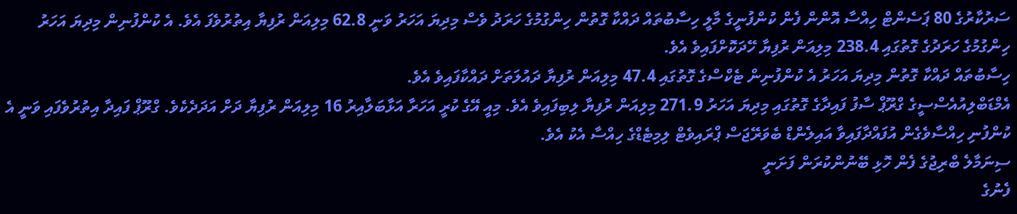ސަރުކާރުގެ 80 ޕަސެންޓް ހިއްސާ އޮންން ފެން ކުންފުނީގެ މާލީ ހިސާބުތައް ދައްކާ ގޮތުން ހިންގުމުގެ ހަރަދު ވެސް މިދިޔަ އަހަރު ވަނީ 62.8 މިލިއަން ރުފިޔާ އިތުރުވެފަ އެވެ. އެ ކުންފުނިން މިދިޔަ އަހަރު ހިންގުމުގެ ހަރަދުގެ ގޮތުގައި 238.4 މިލިއަން ރުފިޔާ ހޭދަކޮށްފައިވެ އެވެ.
ހިސާބުތައް ދައްކާ ގޮތުން މިދިޔަ އަހަރު އެ ކުންފުނިން ޓެކްސްގެ ގޮތުގައި 47.4 މިލިއަން ރުފިޔާ ދައުލަތަށް ދައްކާފައިވެ އެވެ.
އެމްޑަބްލިއުއެސްސީގެ ގްރޫޕް ސާފު ފައިދާގެ ގޮތުގައި މިދިޔަ އަހަރު 271.9 މިލިއަން ރުފިޔާ ލިބިފައިވެ އެވެ. މިއީ އޭގެ ކުރީ އަހަރާ އަޅާބަލާއިރު 16 މިލިއަން ރުފިޔާ ދަށް އަދަދެކެވެ. ގްރޫޕް ފައިދާ އިތުރުވެފައި ވަނީ އެ ކުންފުނި ހިއްސާވެގެން އުފައްދާފައިވާ އައިލެންޑް ބެވަރޭޖަސް ޕްރައިވެޓް ލިމިޓެޑްގެ ހިއްސާ އެކު އެވެ.
ސިނަމާލެ ބްރިޖުގެ ފެން ހޮޅި ބޭނުންކުރަން ފަށަނީ
ފެނުގެ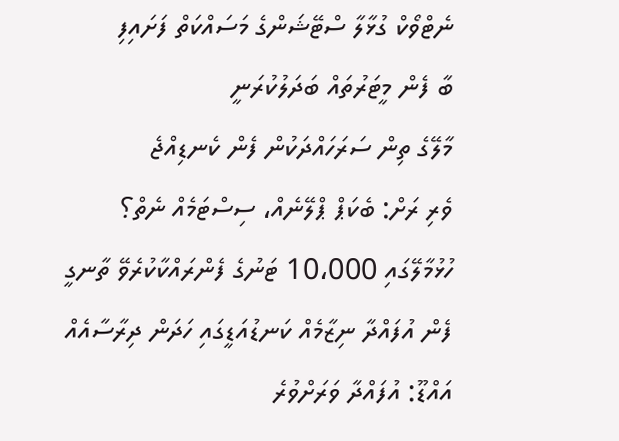ނެޓްވޯކް ގުޅާލާ ސްޓޭޝަންގެ މަސައްކަތް ފަށައިފި
ބާ ފެން މީޓަރުތައް ބަދަލުކުރަނީ
މާލޭގެ ތިން ސަރަހައްދަކުން ފެން ކެނޑިއްޖެ
ވެރި ރަށް: ބެކަޕް ޕްލޭނެއް، ސިސްޓަމެއް ނެތް؟
ހުޅުމާލޭގައި 10،000 ޓަނުގެ ފެންރައްކާކުރެވޭ ތާނގީ
ފެން އުފައްދާ ނިޒާމެއް ކަނޑުއަޑީގައި ހަދަން ދިރާސާއެއް
އައްޑޫ: އުފައްދާ ވަރަށްވުރެ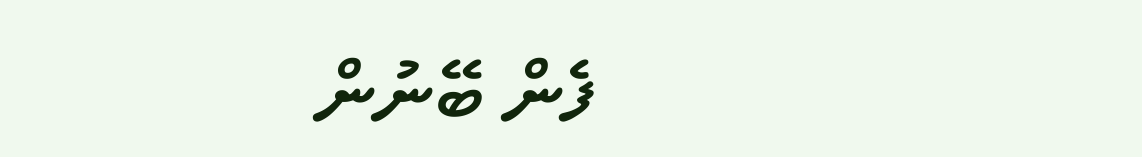ފެން ބޭނުން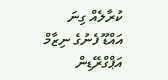ކުރާލެއް ގިނަ
އައްޑޫ ފެނުގެ ނިޒާމް އަޕްގްރޭޑިން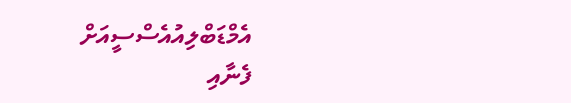އެމްޑަބްލިއުއެސްސީއަށް
ފެނާއި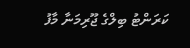ކަރަންޓު ބިލްގެ ޖޫރިމަނާ މާފު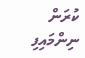ކުރަން ނިންމައިފި